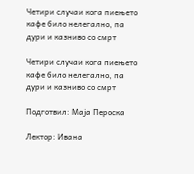Четири случаи кога пиењето кафе било нелегално, па дури и казниво со смрт

Четири случаи кога пиењето кафе било нелегално, па дури и казниво со смрт

Подготвил: Маја Пероска

Лектор: Ивана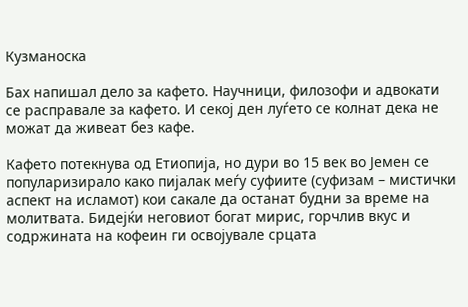Кузманоска

Бах напишал дело за кафето. Научници, филозофи и адвокати се расправале за кафето. И секој ден луѓето се колнат дека не можат да живеат без кафе.

Кафето потекнува од Етиопија, но дури во 15 век во Јемен се популаризирало како пијалак меѓу суфиите (суфизам – мистички аспект на исламот) кои сакале да останат будни за време на молитвата. Бидејќи неговиот богат мирис, горчлив вкус и содржината на кофеин ги освојувале срцата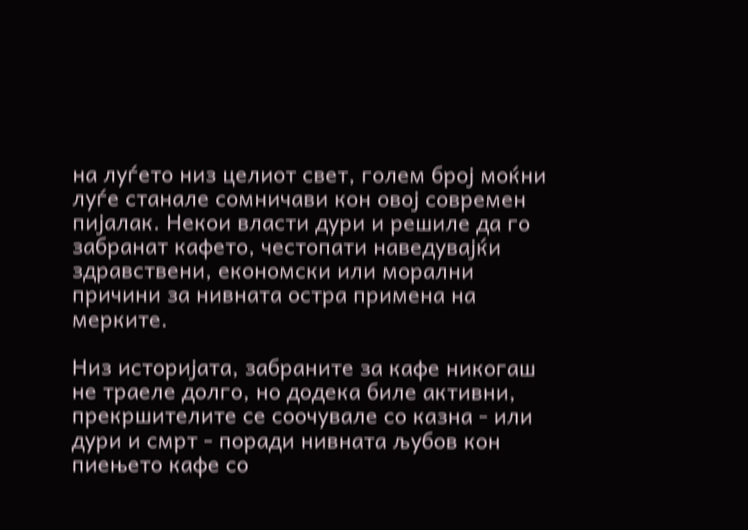на луѓето низ целиот свет, голем број моќни луѓе станале сомничави кон овој современ пијалак. Некои власти дури и решиле да го забранат кафето, честопати наведувајќи здравствени, економски или морални причини за нивната остра примена на мерките.

Низ историјата, забраните за кафе никогаш не траеле долго, но додека биле активни, прекршителите се соочувале со казна - или дури и смрт - поради нивната љубов кон пиењето кафе со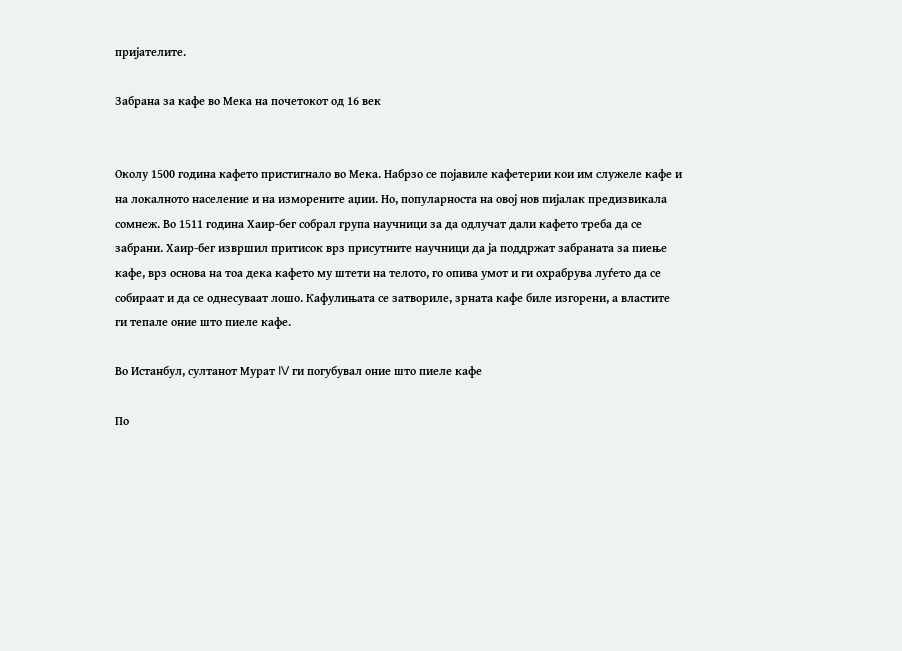пријателите.

Забрана за кафе во Мека на почетокот од 16 век


Околу 1500 година кафето пристигнало во Мека. Набрзо се појавиле кафетерии кои им служеле кафе и на локалното население и на изморените аџии. Но, популарноста на овој нов пијалак предизвикала сомнеж. Во 1511 година Хаир-бег собрал група научници за да одлучат дали кафето треба да се забрани. Хаир-бег извршил притисок врз присутните научници да ја поддржат забраната за пиење кафе, врз основа на тоа дека кафето му штети на телото, го опива умот и ги охрабрува луѓето да се собираат и да се однесуваат лошо. Кафулињата се затвориле, зрната кафе биле изгорени, а властите ги тепале оние што пиеле кафе.

Во Истанбул, султанот Мурат IV ги погубувал оние што пиеле кафе

По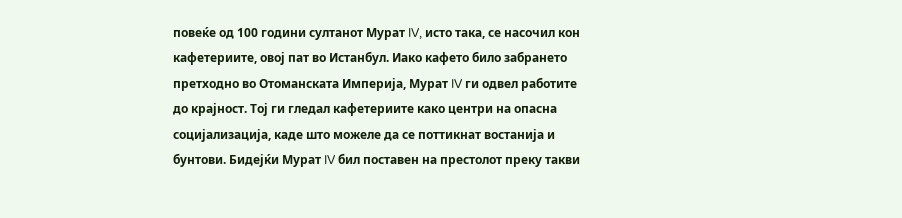повеќе од 100 години султанот Мурат IV, исто така, се насочил кон кафетериите, овој пат во Истанбул. Иако кафето било забрането претходно во Отоманската Империја, Мурат IV ги одвел работите до крајност. Тој ги гледал кафетериите како центри на опасна социјализација, каде што можеле да се поттикнат востанија и бунтови. Бидејќи Мурат IV бил поставен на престолот преку такви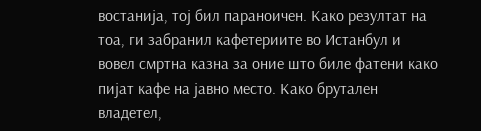востанија, тој бил параноичен. Како резултат на тоа, ги забранил кафетериите во Истанбул и вовел смртна казна за оние што биле фатени како пијат кафе на јавно место. Како брутален владетел,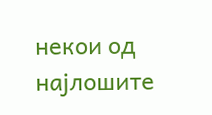некои од најлошите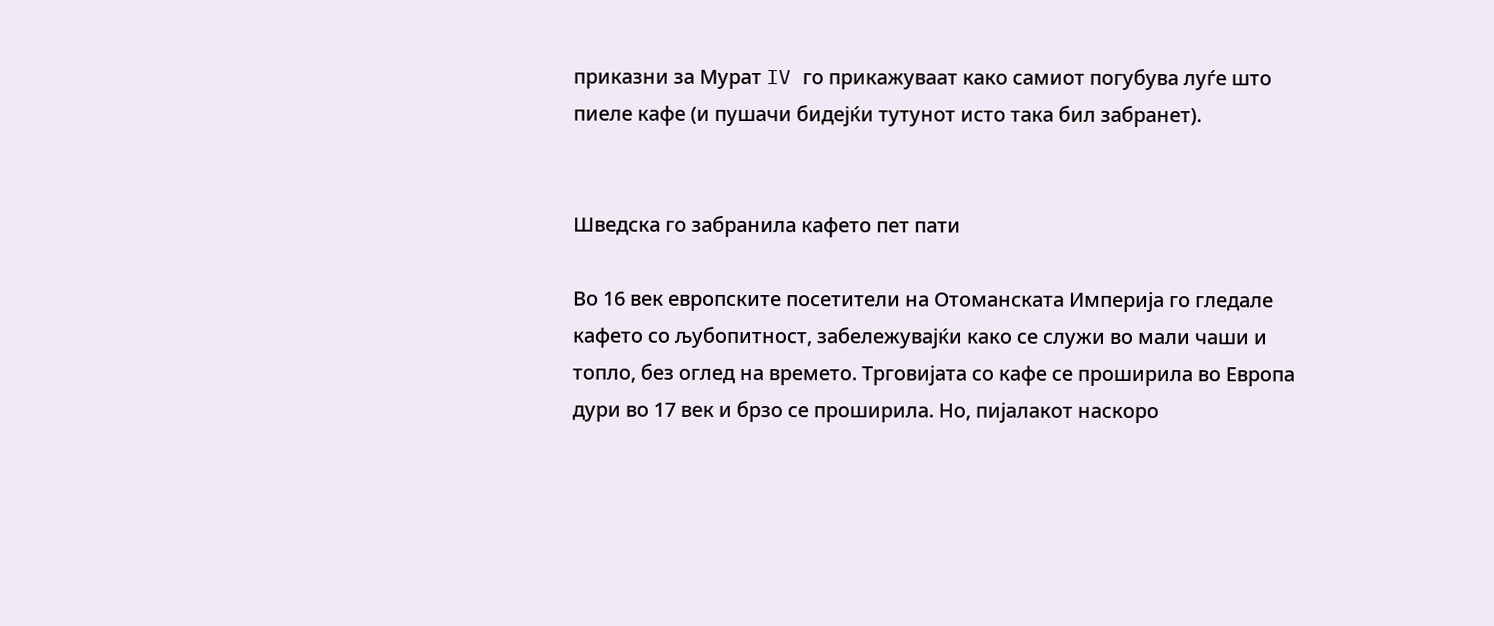приказни за Мурат IV го прикажуваат како самиот погубува луѓе што пиеле кафе (и пушачи бидејќи тутунот исто така бил забранет).


Шведска го забранила кафето пет пати

Во 16 век европските посетители на Отоманската Империја го гледале кафето со љубопитност, забележувајќи како се служи во мали чаши и топло, без оглед на времето. Трговијата со кафе се проширила во Европа дури во 17 век и брзо се проширила. Но, пијалакот наскоро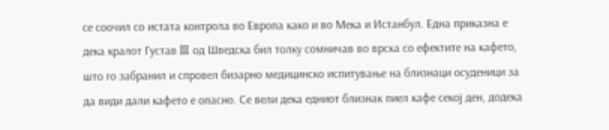се соочил со истата контрола во Европа како и во Мека и Истанбул. Една приказна е дека кралот Густав III од Шведска бил толку сомничав во врска со ефектите на кафето, што го забранил и спровел бизарно медицинско испитување на близнаци осуденици за да види дали кафето е опасно. Се вели дека едниот близнак пиел кафе секој ден, додека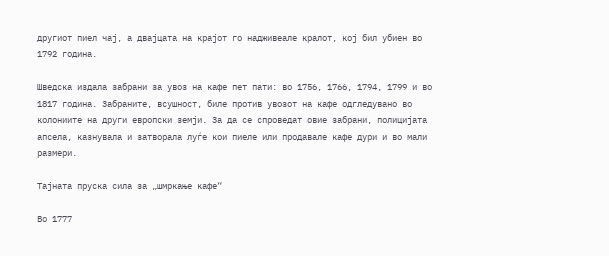другиот пиел чај, а двајцата на крајот го надживеале кралот, кој бил убиен во 1792 година.

Шведска издала забрани за увоз на кафе пет пати: во 1756, 1766, 1794, 1799 и во 1817 година. Забраните, всушност, биле против увозот на кафе одгледувано во колониите на други европски земји. За да се спроведат овие забрани, полицијата апсела, казнувала и затворала луѓе кои пиеле или продавале кафе дури и во мали размери.

Тајната пруска сила за „шмркање кафе“

Во 1777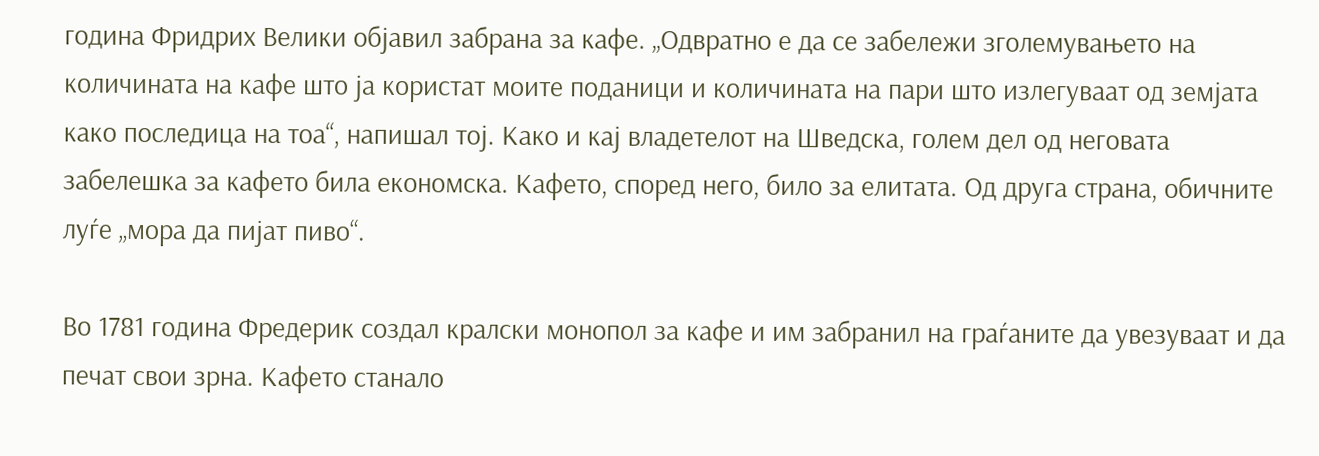година Фридрих Велики објавил забрана за кафе. „Одвратно е да се забележи зголемувањето на количината на кафе што ја користат моите поданици и количината на пари што излегуваат од земјата како последица на тоа“, напишал тој. Како и кај владетелот на Шведска, голем дел од неговата забелешка за кафето била економска. Кафето, според него, било за елитата. Од друга страна, обичните луѓе „мора да пијат пиво“.

Во 1781 година Фредерик создал кралски монопол за кафе и им забранил на граѓаните да увезуваат и да печат свои зрна. Кафето станало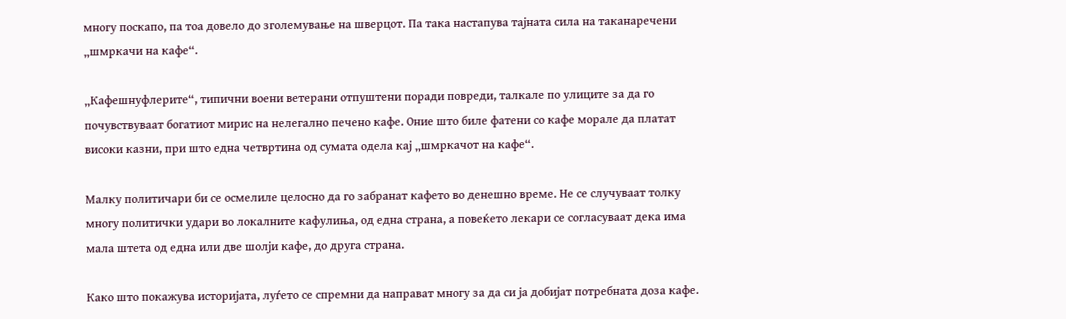многу поскапо, па тоа довело до зголемување на шверцот. Па така настапува тајната сила на таканаречени „шмркачи на кафе“.

„Кафешнуфлерите“, типични воени ветерани отпуштени поради повреди, талкале по улиците за да го почувствуваат богатиот мирис на нелегално печено кафе. Оние што биле фатени со кафе морале да платат високи казни, при што една четвртина од сумата одела кај „шмркачот на кафе“.

Малку политичари би се осмелиле целосно да го забранат кафето во денешно време. Не се случуваат толку многу политички удари во локалните кафулиња, од една страна, а повеќето лекари се согласуваат дека има мала штета од една или две шолји кафе, до друга страна.

Како што покажува историјата, луѓето се спремни да направат многу за да си ја добијат потребната доза кафе.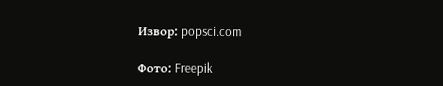Извор: popsci.com

Фото: Freepik